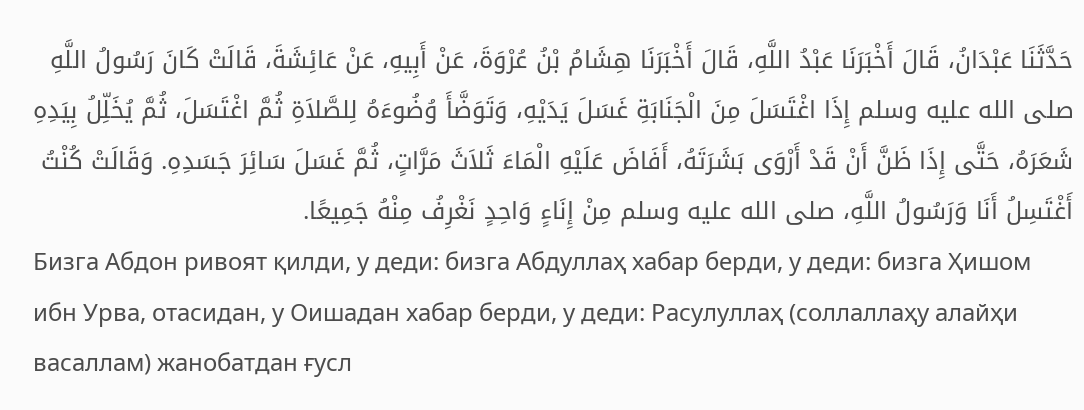حَدَّثَنَا عَبْدَانُ، قَالَ أَخْبَرَنَا عَبْدُ اللَّهِ، قَالَ أَخْبَرَنَا هِشَامُ بْنُ عُرْوَةَ، عَنْ أَبِيهِ، عَنْ عَائِشَةَ، قَالَتْ كَانَ رَسُولُ اللَّهِ صلى الله عليه وسلم إِذَا اغْتَسَلَ مِنَ الْجَنَابَةِ غَسَلَ يَدَيْهِ، وَتَوَضَّأَ وُضُوءَهُ لِلصَّلاَةِ ثُمَّ اغْتَسَلَ، ثُمَّ يُخَلِّلُ بِيَدِهِ شَعَرَهُ، حَتَّى إِذَا ظَنَّ أَنْ قَدْ أَرْوَى بَشَرَتَهُ، أَفَاضَ عَلَيْهِ الْمَاءَ ثَلاَثَ مَرَّاتٍ، ثُمَّ غَسَلَ سَائِرَ جَسَدِهِ. وَقَالَتْ كُنْتُ أَغْتَسِلُ أَنَا وَرَسُولُ اللَّهِ، صلى الله عليه وسلم مِنْ إِنَاءٍ وَاحِدٍ نَغْرِفُ مِنْهُ جَمِيعًا.
Бизга Абдон ривоят қилди, у деди: бизга Абдуллаҳ хабар берди, у деди: бизга Ҳишом ибн Урва, отасидан, у Оишадан хабар берди, у деди: Расулуллаҳ (соллаллаҳу алайҳи васаллам) жанобатдан ғусл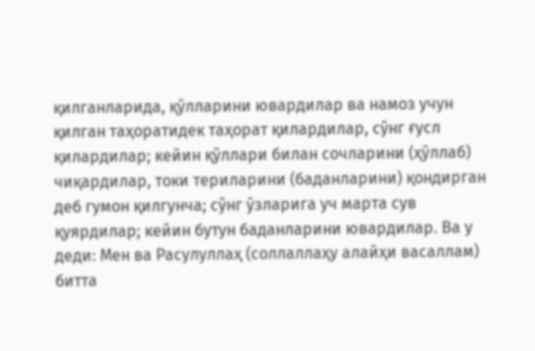қилганларида, қўлларини ювардилар ва намоз учун қилган таҳоратидек таҳорат қилардилар, сўнг ғусл қилардилар; кейин қўллари билан сочларини (ҳўллаб) чиқардилар, токи териларини (баданларини) қондирган деб гумон қилгунча; сўнг ўзларига уч марта сув қуярдилар; кейин бутун баданларини ювардилар. Ва у деди: Мен ва Расулуллаҳ (соллаллаҳу алайҳи васаллам) битта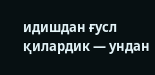идишдан ғусл қилардик — ундан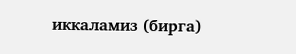иккаламиз (бирга)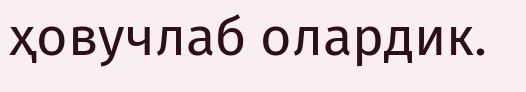ҳовучлаб олардик.